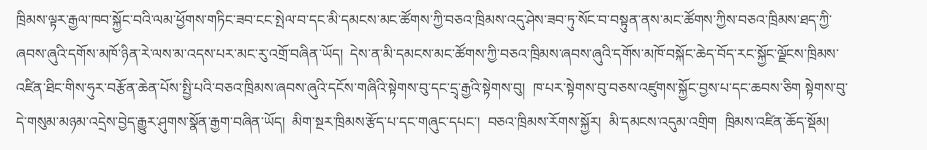ཁྲིམས་ལྟར་རྒྱལ་ཁབ་སྐྱོང་བའི་ལམ་ཕྱོགས་གཏིང་ཟབ་ངང་སྤེལ་བ་དང་མི་དམངས་མང་ཚོགས་ཀྱི་བཅའ་ཁྲིམས་འདུ་ཤེས་ཟབ་ཏུ་སོང་བ་བསྟུན་ནས་མང་ཚོགས་ཀྱིས་བཅའ་ཁྲིམས་ཐད་ཀྱི་ཞབས་ཞུའི་དགོས་མཁོ་ཉིན་རེ་ལས་མ་འདས་པར་མང་རུ་འགྲོ་བཞིན་ཡོད།  དེས་ན་མི་དམངས་མང་ཚོགས་ཀྱི་བཅའ་ཁྲིམས་ཞབས་ཞུའི་དགོས་མཁོ་བསྐོང་ཆེད་བོད་རང་སྐྱོང་ལྗོངས་ཁྲིམས་འཛིན་ཐིང་གིས་ཧུར་བརྩོན་ཆེན་པོས་སྤྱི་པའི་བཅའ་ཁྲིམས་ཞབས་ཞུའི་དངོས་གཞིའི་སྟེགས་བུ་དང་དྲྭ་རྒྱའི་སྟེགས་བུ།  ཁ་པར་སྟེགས་བུ་བཅས་འཛུགས་སྐྱོང་བྱས་པ་དང་ཆབས་ཅིག སྟེགས་བུ་དེ་གསུམ་མཉམ་འདྲེས་བྱེད་རྒྱུར་ཤུགས་སྣོན་རྒྱག་བཞིན་ཡོད།  མིག་སྔར་ཁྲིམས་རྩོད་པ་དང་གཞུང་དཔང་།  བཅའ་ཁྲིམས་རོགས་སྐྱོར།  མི་དམངས་འདུམ་འགྲིག  ཁྲིམས་འཛིན་ཆོད་སྡོམ།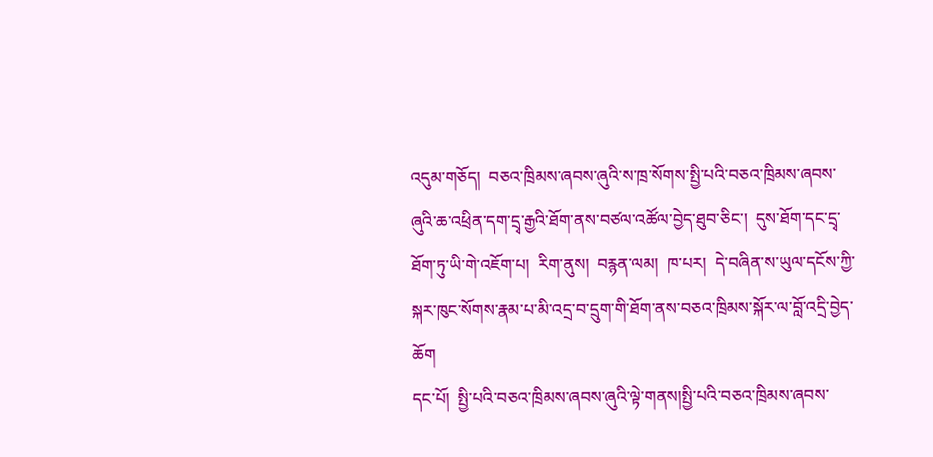འདུམ་གཅོད།  བཅའ་ཁྲིམས་ཞབས་ཞུའི་ས་ཁྲ་སོགས་སྤྱི་པའི་བཅའ་ཁྲིམས་ཞབས་ཞུའི་ཆ་འཕྲིན་དག་དྲྭ་རྒྱའི་ཐོག་ནས་བཙལ་འཚོལ་བྱེད་ཐུབ་ཅིང་།  དུས་ཐོག་དང་དྲྭ་ཐོག་ཏུ་ཡི་གེ་འཇོག་པ།  རིག་ནུས།  བརྙན་ལམ།  ཁ་པར།  དེ་བཞིན་ས་ཡུལ་དངོས་ཀྱི་སྐར་ཁུང་སོགས་རྣམ་པ་མི་འདྲ་བ་དྲུག་གི་ཐོག་ནས་བཅའ་ཁྲིམས་སྐོར་ལ་བློ་འདྲི་བྱེད་ཆོག
དང་པོ།  སྤྱི་པའི་བཅའ་ཁྲིམས་ཞབས་ཞུའི་ལྟེ་གནས།སྤྱི་པའི་བཅའ་ཁྲིམས་ཞབས་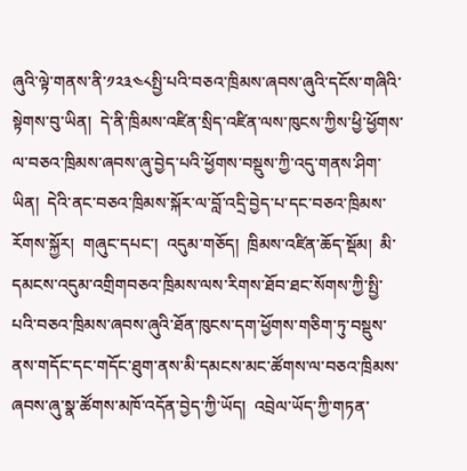ཞུའི་ལྟེ་གནས་ནི་༡༢༣༤༨སྤྱི་པའི་བཅའ་ཁྲིམས་ཞབས་ཞུའི་དངོས་གཞིའི་སྟེགས་བུ་ཡིན།  དེ་ནི་ཁྲིམས་འཛིན་སྲིད་འཛིན་ལས་ཁུངས་ཀྱིས་ཕྱི་ཕྱོགས་ལ་བཅའ་ཁྲིམས་ཞབས་ཞུ་བྱེད་པའི་ཕྱོགས་བསྡུས་ཀྱི་འདུ་གནས་ཤིག་ཡིན།  དེའི་ནང་བཅའ་ཁྲིམས་སྐོར་ལ་བློ་འདྲི་བྱེད་པ་དང་བཅའ་ཁྲིམས་རོགས་སྐྱོར།  གཞུང་དཔང་།  འདུམ་གཅོད།  ཁྲིམས་འཛིན་ཆོད་སྡོམ།  མི་དམངས་འདུམ་འགྲིགབཅའ་ཁྲིམས་ལས་རིགས་ཐོབ་ཐང་སོགས་ཀྱི་སྤྱི་པའི་བཅའ་ཁྲིམས་ཞབས་ཞུའི་ཐོན་ཁུངས་དག་ཕྱོགས་གཅིག་ཏུ་བསྡུས་ནས་གདོང་དང་གདོང་ཐུག་ནས་མི་དམངས་མང་ཚོགས་ལ་བཅའ་ཁྲིམས་ཞབས་ཞུ་སྣ་ཚོགས་མཁོ་འདོན་བྱེད་ཀྱི་ཡོད།  འབྲེལ་ཡོད་ཀྱི་གཏན་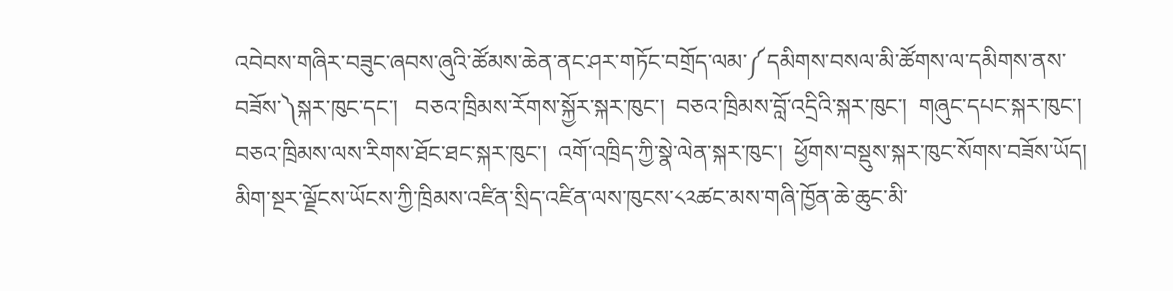འབེབས་གཞིར་བཟུང་ཞབས་ཞུའི་ཚོམས་ཆེན་ནང་ཤར་གཏོང་བགྲོད་ལམ་༼དམིགས་བསལ་མི་ཚོགས་ལ་དམིགས་ནས་བཟོས་༽སྐར་ཁུང་དང་།   བཅའ་ཁྲིམས་རོགས་སྐྱོར་སྐར་ཁུང་།  བཅའ་ཁྲིམས་བློ་འདྲིའི་སྐར་ཁུང་།  གཞུང་དཔང་སྐར་ཁུང་།  བཅའ་ཁྲིམས་ལས་རིགས་ཐོང་ཐང་སྐར་ཁུང་།  འགོ་འཁྲིད་ཀྱི་སྣེ་ལེན་སྐར་ཁུང་།  ཕྱོགས་བསྡུས་སྐར་ཁུང་སོགས་བཟོས་ཡོད།  མིག་སྔར་ལྗོངས་ཡོངས་ཀྱི་ཁྲིམས་འཛིན་སྲིད་འཛིན་ལས་ཁུངས་༨༢ཚང་མས་གཞི་ཁྱོན་ཆེ་ཆུང་མི་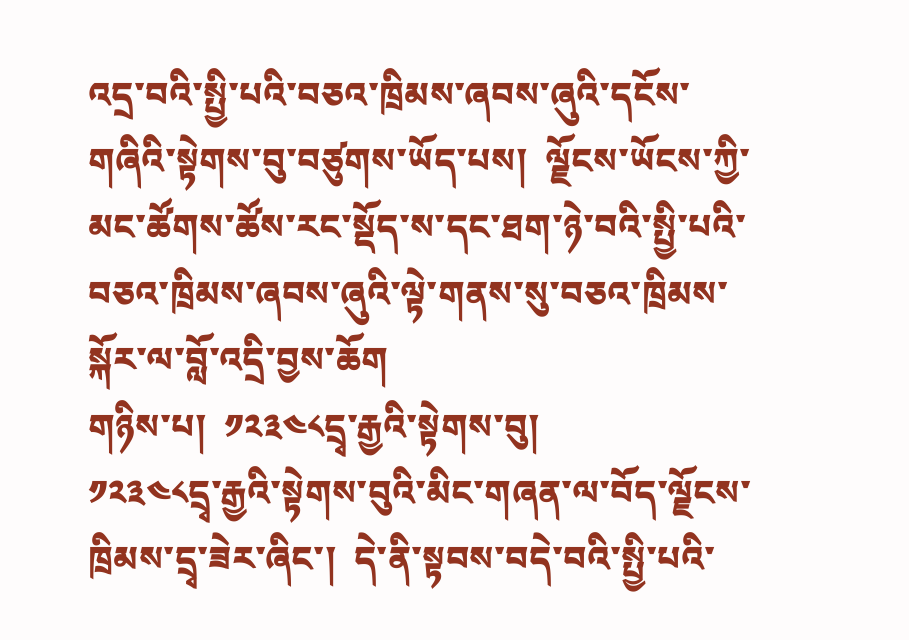འདྲ་བའི་སྤྱི་པའི་བཅའ་ཁྲིམས་ཞབས་ཞུའི་དངོས་གཞིའི་སྟེགས་བུ་བཙུགས་ཡོད་པས།  ལྗོངས་ཡོངས་ཀྱི་མང་ཚོགས་ཚོས་རང་སྡོད་ས་དང་ཐག་ཉེ་བའི་སྤྱི་པའི་བཅའ་ཁྲིམས་ཞབས་ཞུའི་ལྟེ་གནས་སུ་བཅའ་ཁྲིམས་སྐོར་ལ་བློ་འདྲི་བྱས་ཆོག
གཉིས་པ།  ༡༢༣༤༨དྲྭ་རྒྱའི་སྟེགས་བུ།
༡༢༣༤༨དྲྭ་རྒྱའི་སྟེགས་བུའི་མིང་གཞན་ལ་བོད་ལྗོངས་ཁྲིམས་དྲྭ་ཟེར་ཞིང་།  དེ་ནི་སྟབས་བདེ་བའི་སྤྱི་པའི་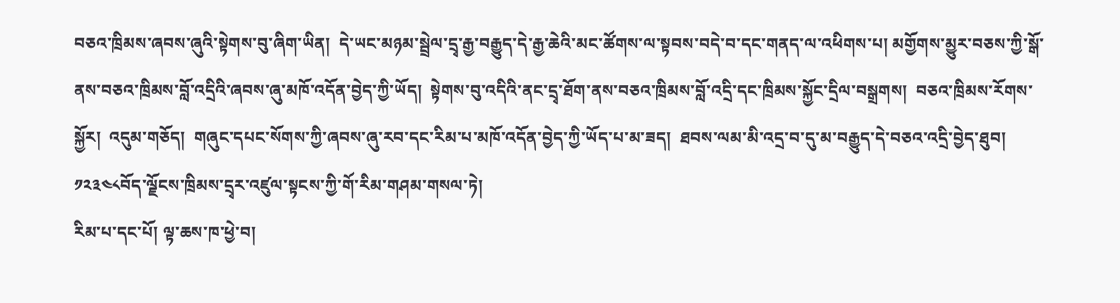བཅའ་ཁྲིམས་ཞབས་ཞུའི་སྟེགས་བུ་ཞིག་ཡིན།  དེ་ཡང་མཉམ་སྦྲེལ་དྲྭ་རྒྱ་བརྒྱུད་དེ་རྒྱ་ཆེའི་མང་ཚོགས་ལ་སྟབས་བདེ་བ་དང་གནད་ལ་འཕིགས་པ། མགྱོགས་མྱུར་བཅས་ཀྱི་སྒོ་ནས་བཅའ་ཁྲིམས་བློ་འདྲིའི་ཞབས་ཞུ་མཁོ་འདོན་བྱེད་ཀྱི་ཡོད།  སྟེགས་བུ་འདིའི་ནང་དྲྭ་ཐོག་ནས་བཅའ་ཁྲིམས་བློ་འདྲི་དང་ཁྲིམས་སྐྱོང་དྲིལ་བསྒྲགས།  བཅའ་ཁྲིམས་རོགས་སྐྱོར།  འདུམ་གཅོད།  གཞུང་དཔང་སོགས་ཀྱི་ཞབས་ཞུ་རབ་དང་རིམ་པ་མཁོ་འདོན་བྱེད་ཀྱི་ཡོད་པ་མ་ཟད།  ཐབས་ལམ་མི་འདྲ་བ་དུ་མ་བརྒྱུད་དེ་བཅའ་འདྲི་བྱེད་ཐུབ།
༡༢༣༤༨བོད་ལྗོངས་ཁྲིམས་དྲྭར་འཛུལ་སྟངས་ཀྱི་གོ་རིམ་གཤམ་གསལ་ཏེ།
རིམ་པ་དང་པོ། ལྟ་ཆས་ཁ་ཕྱེ་བ།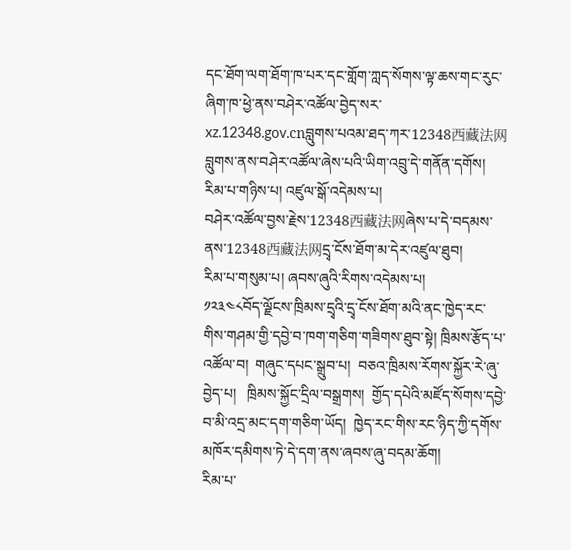དང་ཐོག་ལག་ཐོག་ཁ་པར་དང་གློག་ཀླད་སོགས་ལྟ་ཆས་གང་རུང་ཞིག་ཁ་ཕྱེ་ནས་བཤེར་འཚོལ་བྱེད་སར་xz.12348.gov.cnབླུགས་པའམ་ཐད་ཀར་12348西藏法网བླུགས་ནས་བཤེར་འཚོལ་ཞེས་པའི་ཡིག་འབྲུ་དེ་གནོན་དགོས།
རིམ་པ་གཉིས་པ། འཛུལ་སྒོ་འདེམས་པ།
བཤེར་འཚོལ་བྱས་རྗེས་12348西藏法网ཞེས་པ་དེ་བདམས་ནས་12348西藏法网དྲྭ་ངོས་ཐོག་མ་དེར་འཛུལ་ཐུབ།
རིམ་པ་གསུམ་པ། ཞབས་ཞུའི་རིགས་འདེམས་པ།
༡༢༣༤༨བོད་ལྗོངས་ཁྲིམས་དྲྭའི་དྲྭ་ངོས་ཐོག་མའི་ནང་ཁྱེད་རང་གིས་གཤམ་གྱི་དབྱེ་བ་ཁག་གཅིག་གཟིགས་ཐུབ་སྟེ། ཁྲིམས་རྩོད་པ་འཚོལ་བ།  གཞུང་དཔང་སྒྲུབ་པ།  བཅའ་ཁྲིམས་རོགས་སྐྱོར་རེ་ཞུ་བྱེད་པ།   ཁྲིམས་སྐྱོང་དྲིལ་བསྒྲགས།  གྱོད་དཔེའི་མཛོད་སོགས་དབྱེ་བ་མི་འདྲ་མང་དག་གཅིག་ཡོད།  ཁྱེད་རང་གིས་རང་ཉིད་ཀྱི་དགོས་མཁོར་དམིགས་ཏེ་དེ་དག་ནས་ཞབས་ཞུ་བདམ་ཆོག།
རིམ་པ་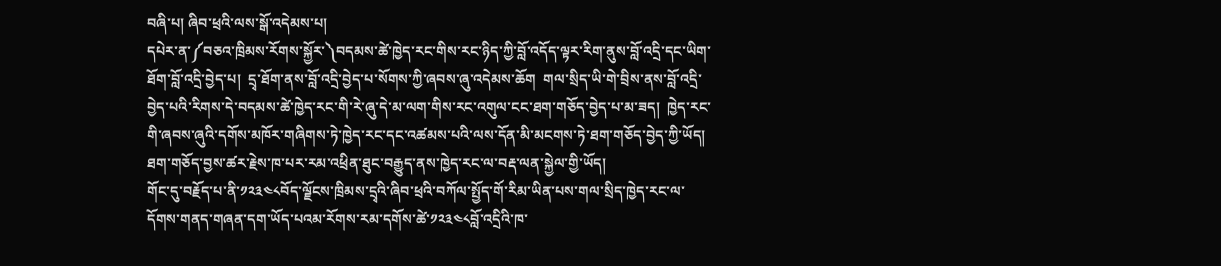བཞི་པ། ཞིབ་ཕྲའི་ལས་སྒོ་འདེམས་པ།
དཔེར་ན་༼བཅའ་ཁྲིམས་རོགས་སྐྱོར་༽བདམས་ཚེ་ཁྱེད་རང་གིས་རང་ཉིད་ཀྱི་བློ་འདོད་ལྟར་རིག་ནུས་བློ་འདྲི་དང་ཡིག་ཐོག་བློ་འདྲི་བྱེད་པ།  དྲྭ་ཐོག་ནས་བློ་འདྲི་བྱེད་པ་སོགས་ཀྱི་ཞབས་ཞུ་འདེམས་ཆོག  གལ་སྲིད་ཡི་གེ་བྲིས་ནས་བློ་འདྲི་བྱེད་པའི་རིགས་དེ་བདམས་ཚེ་ཁྱེད་རང་གི་རེ་ཞུ་དེ་མ་ལག་གིས་རང་འགུལ་ངང་ཐག་གཅོད་བྱེད་པ་མ་ཟད།  ཁྱེད་རང་གི་ཞབས་ཞུའི་དགོས་མཁོར་གཞིགས་ཏེ་ཁྱེད་རང་དང་འཚམས་པའི་ལས་དོན་མི་མངགས་ཏེ་ཐག་གཅོད་བྱེད་ཀྱི་ཡོད།  ཐག་གཅོད་བྱས་ཚར་རྗེས་ཁ་པར་རམ་འཕྲིན་ཐུང་བརྒྱུད་ནས་ཁྱེད་རང་ལ་བརྡ་ལན་སྐྱེལ་གྱི་ཡོད།
གོང་དུ་བརྗོད་པ་ནི་༡༢༣༤༨བོད་ལྗོངས་ཁྲིམས་དྲྭའི་ཞིབ་ཕྲའི་བཀོལ་སྤྱོད་གོ་རིམ་ཡིན་པས་གལ་སྲིད་ཁྱེད་རང་ལ་དོགས་གནད་གཞན་དག་ཡོད་པའམ་རོགས་རམ་དགོས་ཚེ་༡༢༣༤༨བློ་འདྲིའི་ཁ་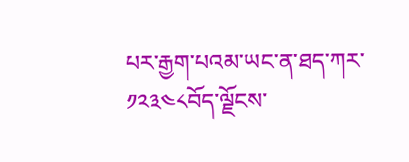པར་རྒྱག་པའམ་ཡང་ན་ཐད་ཀར་༡༢༣༤༨བོད་ལྗོངས་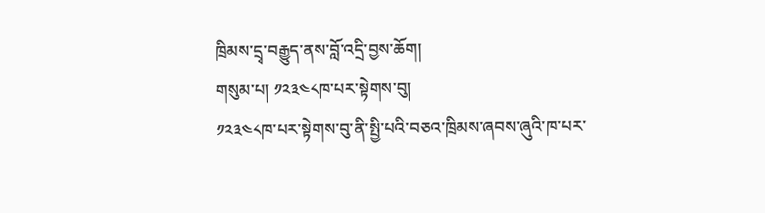ཁྲིམས་དྲྭ་བརྒྱུད་ནས་བློ་འདྲི་བྱས་ཆོག།
གསུམ་པ། ༡༢༣༤༨ཁ་པར་སྟེགས་བུ།
༡༢༣༤༨ཁ་པར་སྟེགས་བུ་ནི་སྤྱི་པའི་བཅའ་ཁྲིམས་ཞབས་ཞུའི་ཁ་པར་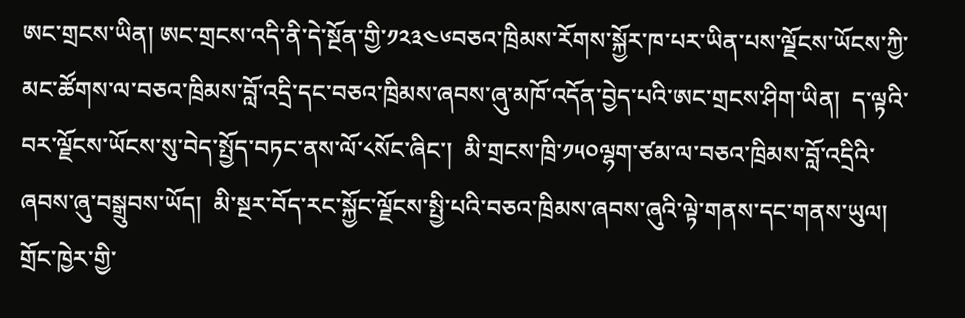ཨང་གྲངས་ཡིན། ཨང་གྲངས་འདི་ནི་དེ་སྔོན་གྱི་༡༢༣༤༦བཅའ་ཁྲིམས་རོགས་སྐྱོར་ཁ་པར་ཡིན་པས་ལྗོངས་ཡོངས་ཀྱི་མང་ཚོགས་ལ་བཅའ་ཁྲིམས་བློ་འདྲི་དང་བཅའ་ཁྲིམས་ཞབས་ཞུ་མཁོ་འདོན་བྱེད་པའི་ཨང་གྲངས་ཤིག་ཡིན།  ད་ལྟའི་བར་ལྗོངས་ཡོངས་སུ་བེད་སྤྱོད་བཏང་ནས་ལོ་༨སོང་ཞིང་།  མི་གྲངས་ཁྲི་༡༥༠ལྷག་ཙམ་ལ་བཅའ་ཁྲིམས་བློ་འདྲིའི་ཞབས་ཞུ་བསྒྲུབས་ཡོད།  མི་སྔར་བོད་རང་སྐྱོང་ལྗོངས་སྤྱི་པའི་བཅའ་ཁྲིམས་ཞབས་ཞུའི་ལྟེ་གནས་དང་གནས་ཡུལ།  གྲོང་ཁྱེར་གྱི་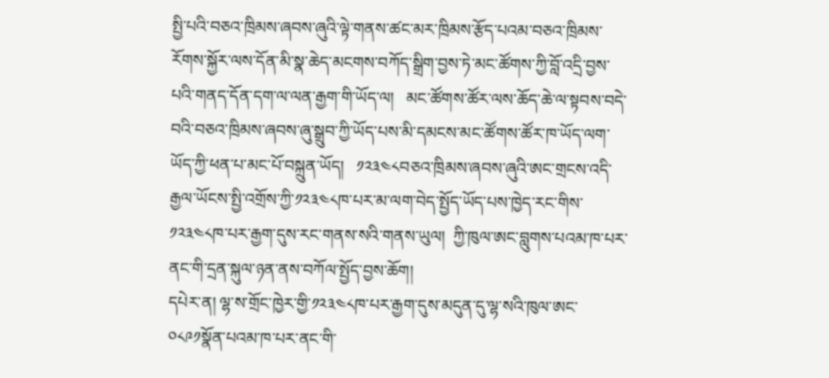སྤྱི་པའི་བཅའ་ཁྲིམས་ཞབས་ཞུའི་ལྟེ་གནས་ཚང་མར་ཁྲིམས་རྩོད་པའམ་བཅའ་ཁྲིམས་རོགས་སྐྱོར་ལས་དོན་མི་སྣ་ཆེད་མངགས་བཀོད་སྒྲིག་བྱས་ཏེ་མང་ཚོགས་ཀྱི་བློ་འདྲི་བྱས་པའི་གནད་དོན་དག་ལ་ལན་རྒྱག་གི་ཡོད་ལ།   མང་ཚོགས་ཚོར་ལས་ཆོད་ཆེ་ལ་སྟབས་བདེ་བའི་བཅའ་ཁྲིམས་ཞབས་ཞུ་སྒྲུབ་ཀྱི་ཡོད་པས་མི་དམངས་མང་ཚོགས་ཚོར་ཁ་ཡོད་ལག་ཡོད་ཀྱི་ཕན་པ་མང་པོ་བསྐྲུན་ཡོད།   ༡༢༣༤༨བཅའ་ཁྲིམས་ཞབས་ཞུའི་ཨང་གྲངས་འདི་རྒྱལ་ཡོངས་སྤྱི་འགྲོས་ཀྱི་༡༢༣༤༨ཁ་པར་མ་ལག་བེད་སྤྱོད་ཡོད་པས་ཁྱེད་རང་གིས་༡༢༣༤༨ཁ་པར་རྒྱག་དུས་རང་གནས་སའི་གནས་ཡུལ།  ཀྱི་ཁུལ་ཨང་བླུགས་པའམ་ཁ་པར་ནང་གི་དྲན་སྐུལ་ཉན་ནས་བཀོལ་སྤྱོད་བྱས་ཆོག།
དཔེར་ན། ལྷ་ས་གྲོང་ཁྱེར་གྱི་༡༢༣༤༨ཁ་པར་རྒྱག་དུས་མདུན་དུ་ལྷ་སའི་ཁུལ་ཨང་༠༨༩༡སྣོན་པའམ་ཁ་པར་ནང་གི་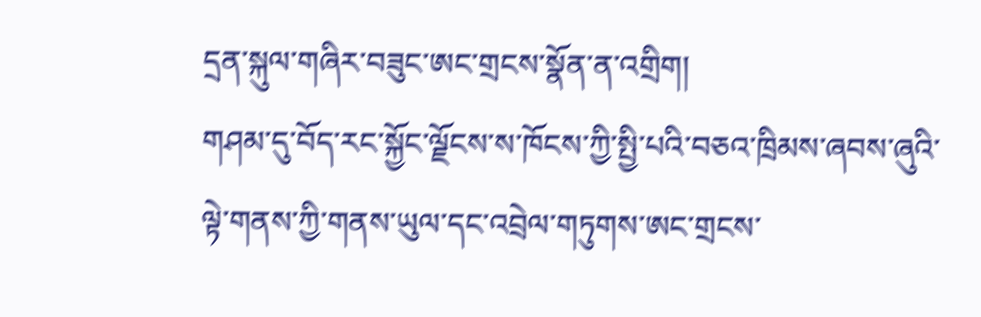དྲན་སྐུལ་གཞིར་བཟུང་ཨང་གྲངས་སྣོན་ན་འགྲིག།
གཤམ་དུ་བོད་རང་སྐྱོང་ལྗོངས་ས་ཁོངས་ཀྱི་སྤྱི་པའི་བཅའ་ཁྲིམས་ཞབས་ཞུའི་ལྟེ་གནས་ཀྱི་གནས་ཡུལ་དང་འབྲེལ་གཏུགས་ཨང་གྲངས་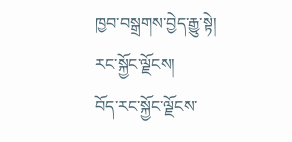ཁྱབ་བསྒྲགས་བྱེད་རྒྱུ་སྟེ།
རང་སྐྱོང་ལྗོངས།
བོད་རང་སྐྱོང་ལྗོངས་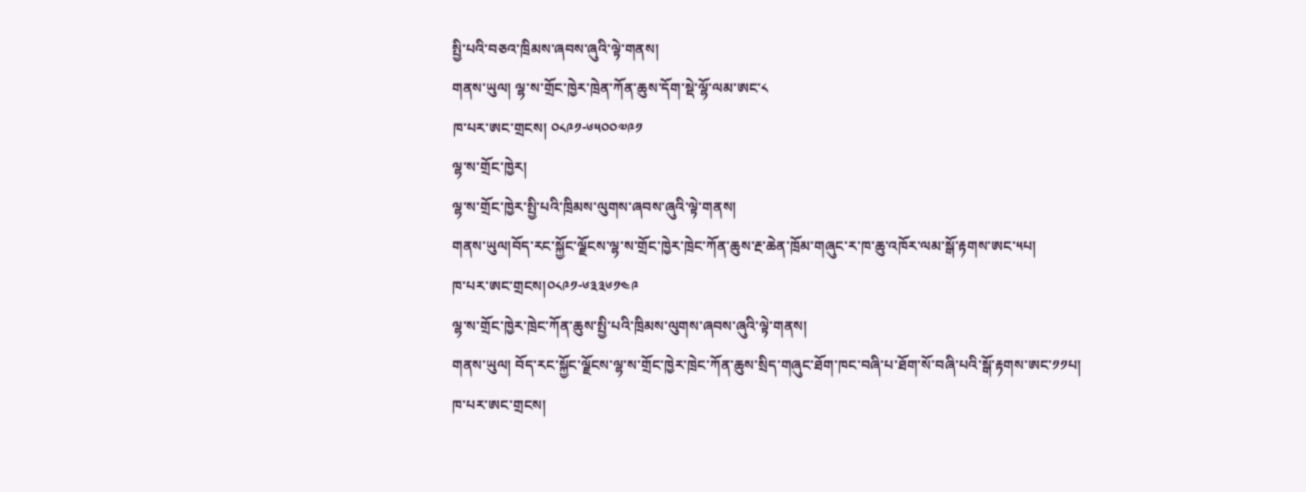སྤྱི་པའི་བཅའ་ཁྲིམས་ཞབས་ཞུའི་ལྟེ་གནས།
གནས་ཡུལ། ལྷ་ས་གྲོང་ཁྱེར་ཁྲེན་ཀོན་ཆུས་དོག་སྡེ་ལྷོ་ལམ་ཨང་༨
ཁ་པར་ཨང་གྲངས། ༠༨༩༡-༦༥༠༠༧༩༡
ལྷ་ས་གྲོང་ཁྱེར།
ལྷ་ས་གྲོང་ཁྱེར་སྤྱི་པའི་ཁྲིམས་ལུགས་ཞབས་ཞུའི་ལྟེ་གནས།
གནས་ཡུལ།བོད་རང་སྐྱོང་ལྗོངས་ལྷ་ས་གྲོང་ཁྱེར་ཁྲེང་ཀོན་ཆུས་རྔ་ཆེན་ཁྲོམ་གཞུང་ར་ཁ་ཆུ་འཁོར་ལམ་སྒོ་རྟགས་ཨང་༥པ།
ཁ་པར་ཨང་གྲངས།༠༨༩༡-༦༣༣༦༡༤༩
ལྷ་ས་གྲོང་ཁྱེར་ཁྲེང་ཀོན་ཆུས་སྤྱི་པའི་ཁྲིམས་ལུགས་ཞབས་ཞུའི་ལྟེ་གནས།
གནས་ཡུལ། བོད་རང་སྐྱོང་ལྗོངས་ལྷ་ས་གྲོང་ཁྱེར་ཁྲེང་ཀོན་ཆུས་སྲིད་གཞུང་ཐོག་ཁང་བཞི་པ་ཐོག་སོ་བཞི་པའི་སྒོ་རྟགས་ཨང་༡༡པ།
ཁ་པར་ཨང་གྲངས།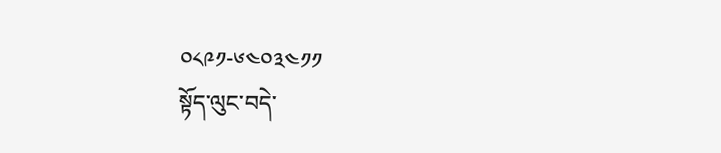༠༨༩༡-༦༤༠༣༤༡༡
སྟོད་ལུང་བདེ་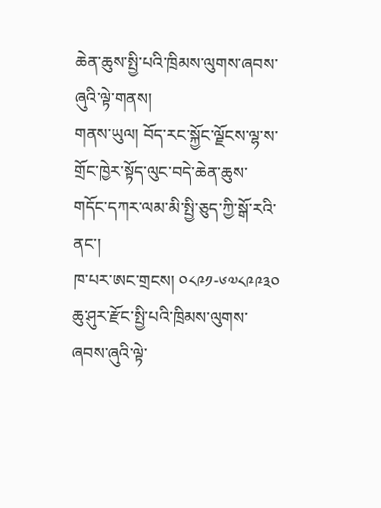ཆེན་ཆུས་སྤྱི་པའི་ཁྲིམས་ལུགས་ཞབས་ཞུའི་ལྟེ་གནས།
གནས་ཡུལ། བོད་རང་སྐྱོང་ལྗོངས་ལྷ་ས་གྲོང་ཁྱེར་སྟོད་ལུང་བདེ་ཆེན་ཆུས་གདོང་དཀར་ལམ་མི་སྤྱི་ཅུད་ཀྱི་སྒོ་རའི་ནང་།
ཁ་པར་ཨང་གྲངས། ༠༨༩༡-༦༧༨༩༩༣༠
ཆུ་ཤུར་རྫོང་སྤྱི་པའི་ཁྲིམས་ལུགས་ཞབས་ཞུའི་ལྟེ་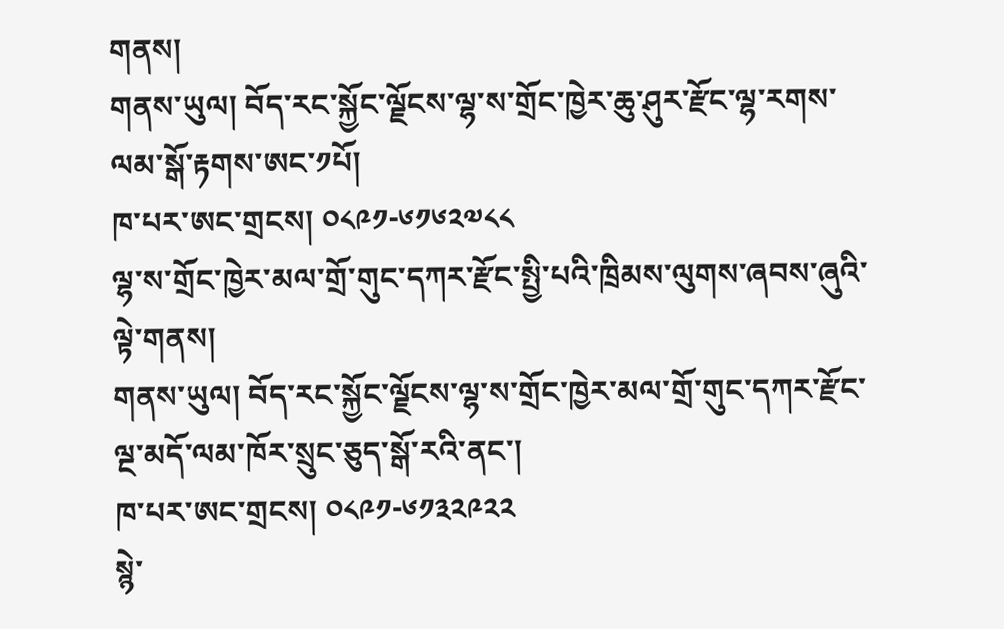གནས།
གནས་ཡུལ། བོད་རང་སྐྱོང་ལྗོངས་ལྷ་ས་གྲོང་ཁྱེར་ཆུ་ཤུར་རྫོང་ལྷ་རགས་ལམ་སྒོ་རྟགས་ཨང་༡པོ།
ཁ་པར་ཨང་གྲངས། ༠༨༩༡-༦༡༦༢༧༨༨
ལྷ་ས་གྲོང་ཁྱེར་མལ་གྲོ་གུང་དཀར་རྫོང་སྤྱི་པའི་ཁྲིམས་ལུགས་ཞབས་ཞུའི་ལྟེ་གནས།
གནས་ཡུལ། བོད་རང་སྐྱོང་ལྗོངས་ལྷ་ས་གྲོང་ཁྱེར་མལ་གྲོ་གུང་དཀར་རྫོང་ལྔ་མདོ་ལམ་ཁོར་སྲུང་ཅུད་སྒོ་རའི་ནང་།
ཁ་པར་ཨང་གྲངས། ༠༨༩༡-༦༡༣༢༩༢༢
སྙེ་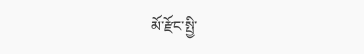མོ་རྫོང་སྤྱི་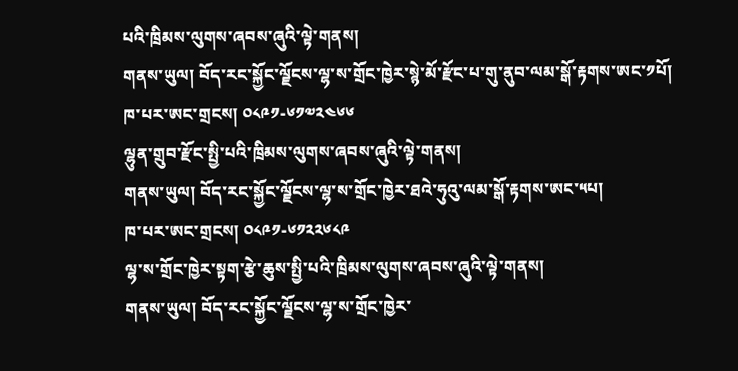པའི་ཁྲིམས་ལུགས་ཞབས་ཞུའི་ལྟེ་གནས།
གནས་ཡུལ། བོད་རང་སྐྱོང་ལྗོངས་ལྷ་ས་གྲོང་ཁྱེར་སྙེ་མོ་རྫོང་པ་གུ་ནུབ་ལམ་སྒོ་རྟགས་ཨང་༡པོ།
ཁ་པར་ཨང་གྲངས། ༠༨༩༡-༦༡༧༢༤༦༦
ལྷུན་གྲུབ་རྫོང་སྤྱི་པའི་ཁྲིམས་ལུགས་ཞབས་ཞུའི་ལྟེ་གནས།
གནས་ཡུལ། བོད་རང་སྐྱོང་ལྗོངས་ལྷ་ས་གྲོང་ཁྱེར་ཐའེ་ཧུའུ་ལམ་སྒོ་རྟགས་ཨང་༥པ།
ཁ་པར་ཨང་གྲངས། ༠༨༩༡-༦༡༢༢༦༨༩
ལྷ་ས་གྲོང་ཁྱེར་སྟག་རྩེ་ཆུས་སྤྱི་པའི་ཁྲིམས་ལུགས་ཞབས་ཞུའི་ལྟེ་གནས།
གནས་ཡུལ། བོད་རང་སྐྱོང་ལྗོངས་ལྷ་ས་གྲོང་ཁྱེར་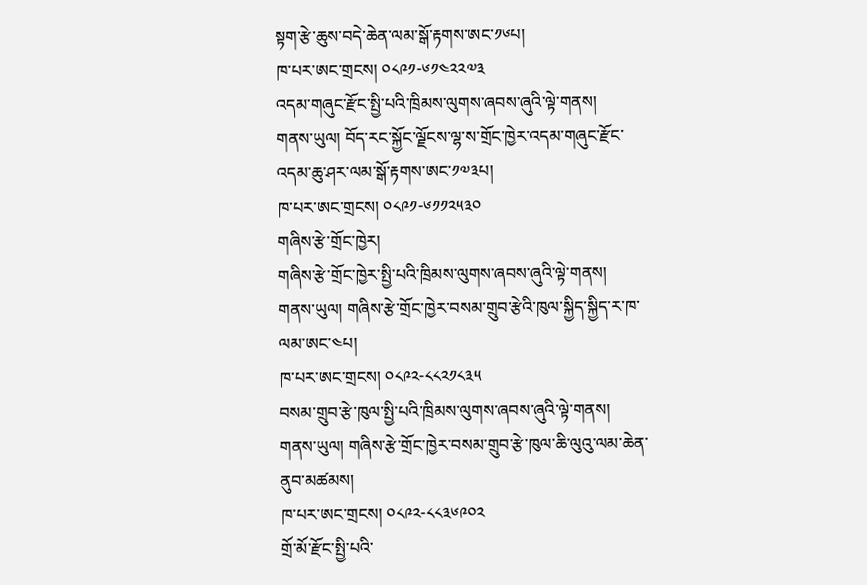སྟག་རྩེ་ཆུས་བདེ་ཆེན་ལམ་སྒོ་རྟགས་ཨང་༡༦པ།
ཁ་པར་ཨང་གྲངས། ༠༨༩༡-༦༡༤༢༢༧༣
འདམ་གཞུང་རྫོང་སྤྱི་པའི་ཁྲིམས་ལུགས་ཞབས་ཞུའི་ལྟེ་གནས།
གནས་ཡུལ། བོད་རང་སྐྱོང་ལྗོངས་ལྷ་ས་གྲོང་ཁྱེར་འདམ་གཞུང་རྫོང་འདམ་ཆུ་ཤར་ལམ་སྒོ་རྟགས་ཨང་༡༧༣པ།
ཁ་པར་ཨང་གྲངས། ༠༨༩༡-༦༡༡༢༥༣༠
གཞིས་རྩེ་གྲོང་ཁྱེར།
གཞིས་རྩེ་གྲོང་ཁྱེར་སྤྱི་པའི་ཁྲིམས་ལུགས་ཞབས་ཞུའི་ལྟེ་གནས།
གནས་ཡུལ། གཞིས་རྩེ་གྲོང་ཁྱེར་བསམ་གྲུབ་རྩེའི་ཁུལ་སྐྱིད་སྐྱིད་ར་ཁ་ལམ་ཨང་༤པ།
ཁ་པར་ཨང་གྲངས། ༠༨༩༢-༨༨༢༡༨༣༥
བསམ་གྲུབ་རྩེ་ཁུལ་སྤྱི་པའི་ཁྲིམས་ལུགས་ཞབས་ཞུའི་ལྟེ་གནས།
གནས་ཡུལ། གཞིས་རྩེ་གྲོང་ཁྱེར་བསམ་གྲུབ་རྩེ་ཁུལ་ཆི་ལུའུ་ལམ་ཆེན་ནུབ་མཚམས།
ཁ་པར་ཨང་གྲངས། ༠༨༩༢-༨༨༣༦༩༠༢
གྲོ་མོ་རྫོང་སྤྱི་པའི་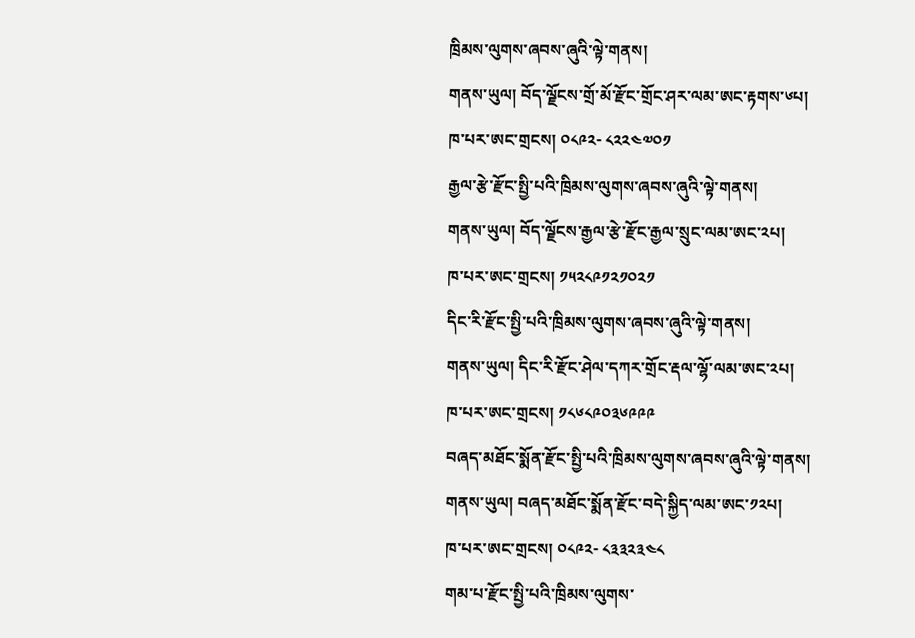ཁྲིམས་ལུགས་ཞབས་ཞུའི་ལྟེ་གནས།
གནས་ཡུལ། བོད་ལྗོངས་གྲོ་མོ་རྫོང་གྲོང་ཤར་ལམ་ཨང་རྟགས་༦པ།
ཁ་པར་ཨང་གྲངས། ༠༨༩༢- ༨༢༢༤༧༠༡
རྒྱལ་རྩེ་རྫོང་སྤྱི་པའི་ཁྲིམས་ལུགས་ཞབས་ཞུའི་ལྟེ་གནས།
གནས་ཡུལ། བོད་ལྗོངས་རྒྱལ་རྩེ་རྫོང་རྒྱལ་སྲུང་ལམ་ཨང་༢པ།
ཁ་པར་ཨང་གྲངས། ༡༥༢༨༩༡༢༡༠༢༡
དིང་རི་རྫོང་སྤྱི་པའི་ཁྲིམས་ལུགས་ཞབས་ཞུའི་ལྟེ་གནས།
གནས་ཡུལ། དིང་རི་རྫོང་ཤེལ་དཀར་གྲོང་རྡལ་ལྷོ་ལམ་ཨང་༢པ།
ཁ་པར་ཨང་གྲངས། ༡༨༦༨༩༠༣༦༩༩༩
བཞད་མཐོང་སྨོན་རྫོང་སྤྱི་པའི་ཁྲིམས་ལུགས་ཞབས་ཞུའི་ལྟེ་གནས།
གནས་ཡུལ། བཞད་མཐོང་སྨོན་རྫོང་བདེ་སྐྱིད་ལམ་ཨང་༡༢པ།
ཁ་པར་ཨང་གྲངས། ༠༨༩༢- ༨༣༣༢༣༤༨
གམ་པ་རྫོང་སྤྱི་པའི་ཁྲིམས་ལུགས་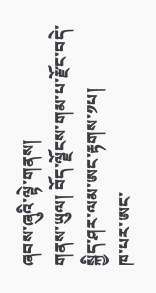ཞབས་ཞུའི་ལྟེ་གནས།
གནས་ཡུལ། བོད་ལྗོངས་གམ་པ་རྫོང་བདེ་སྐྱིད་ཤར་ལམ་ཨང་རྟགས་༡པ།
ཁ་པར་ཨང་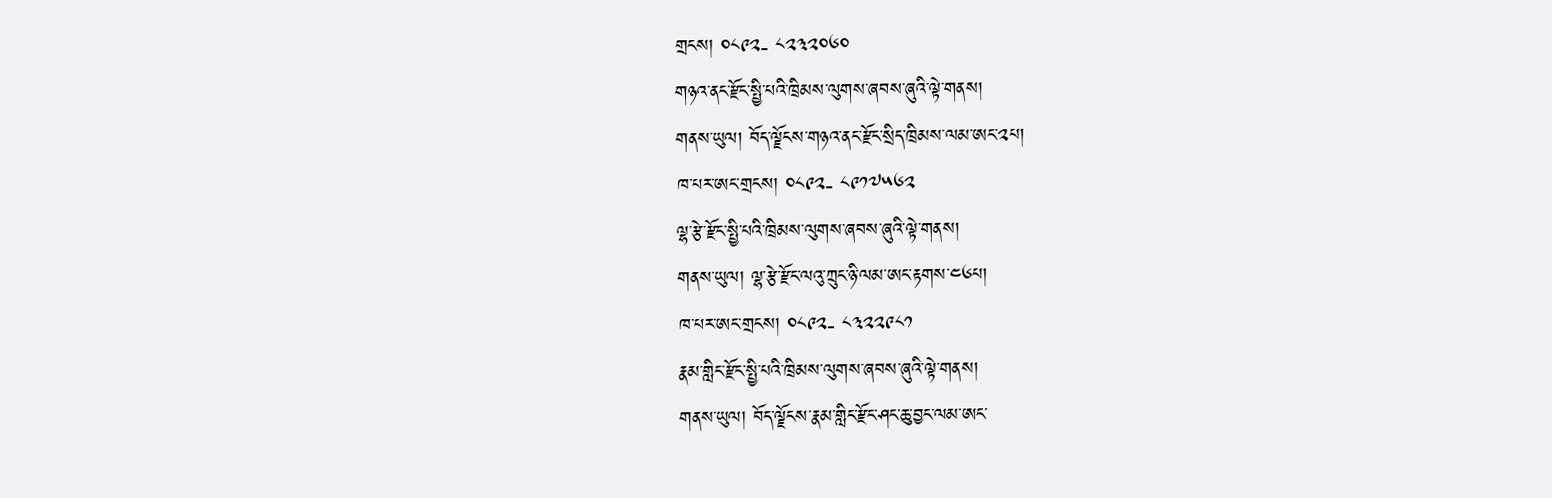གྲངས། ༠༨༩༢- ༨༢༣༢༠༦༠
གཉའ་ནང་རྫོང་སྤྱི་པའི་ཁྲིམས་ལུགས་ཞབས་ཞུའི་ལྟེ་གནས།
གནས་ཡུལ། བོད་ལྗོངས་གཉའ་ནང་རྫོང་སྲིད་ཁྲིམས་ལམ་ཨང་༢པ།
ཁ་པར་ཨང་གྲངས། ༠༨༩༢- ༨༩༡༧༥༦༢
ལྷ་རྩེ་རྫོང་སྤྱི་པའི་ཁྲིམས་ལུགས་ཞབས་ཞུའི་ལྟེ་གནས།
གནས་ཡུལ། ལྷ་རྩེ་རྫོང་ལའུ་ཀྲུང་ཉི་ལམ་ཨང་རྟགས་༤༦པ།
ཁ་པར་ཨང་གྲངས། ༠༨༩༢- ༨༣༢༢༩༨༡
རྣམ་གླིང་རྫོང་སྤྱི་པའི་ཁྲིམས་ལུགས་ཞབས་ཞུའི་ལྟེ་གནས།
གནས་ཡུལ། བོད་ལྗོངས་རྣམ་གླིང་རྫོང་ཤང་ཆུ་བྱང་ལམ་ཨང་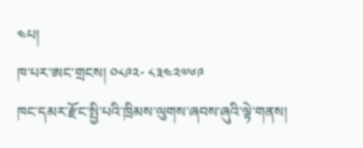༤པ།
ཁ་པར་ཨང་གྲངས། ༠༨༩༢- ༨༣༤༢༧༦༩
ཁང་དམར་རྫོང་སྤྱི་པའི་ཁྲིམས་ལུགས་ཞབས་ཞུའི་ལྟེ་གནས།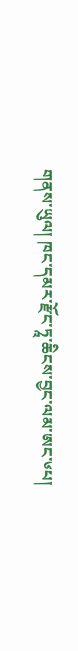གནས་ཡུལ། ཁང་དམར་རྫོང་ཏཱ་ཆིངས་བྱང་ལམ་ཨང་༦པ།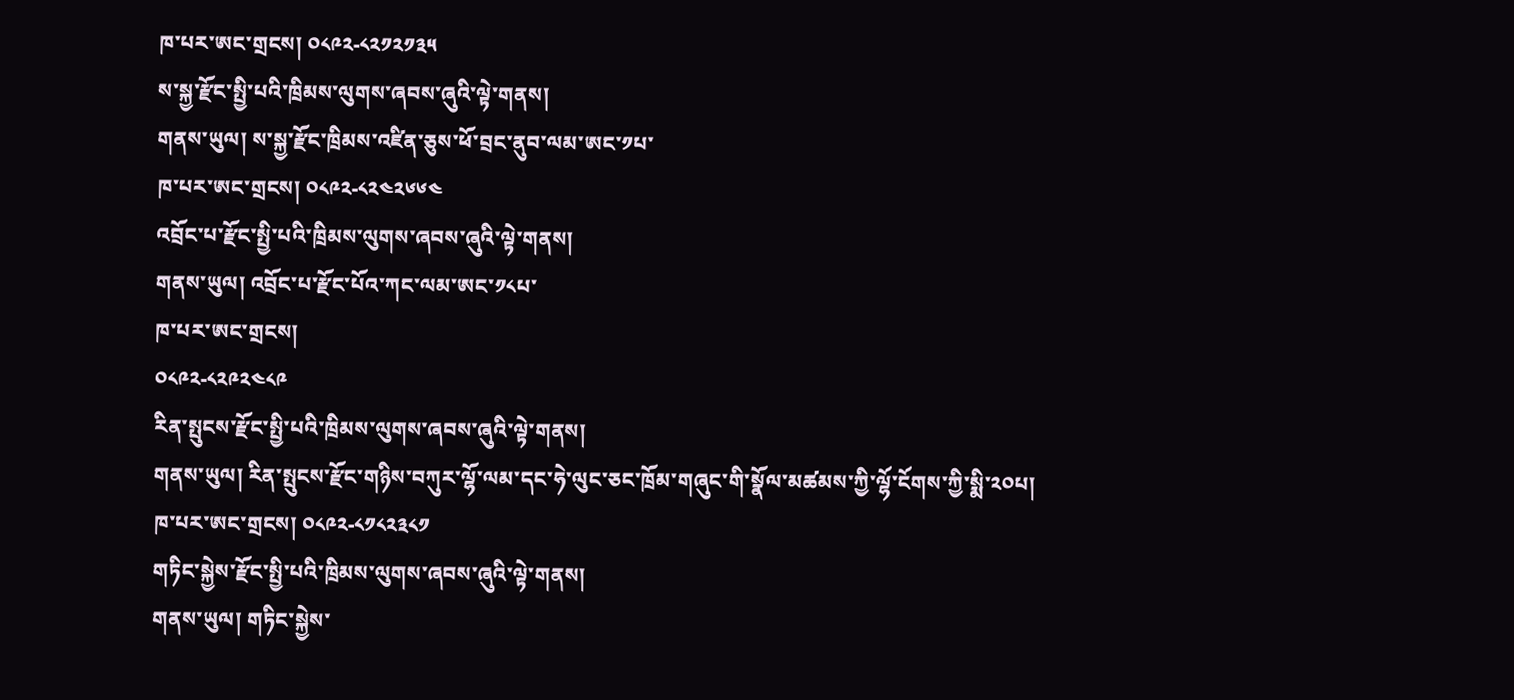ཁ་པར་ཨང་གྲངས། ༠༨༩༢-༨༢༡༢༡༣༥
ས་སྐྱ་རྫོང་སྤྱི་པའི་ཁྲིམས་ལུགས་ཞབས་ཞུའི་ལྟེ་གནས།
གནས་ཡུལ། ས་སྐྱ་རྫོང་ཁྲིམས་འཛིན་ཅུས་ཕོ་བྲང་ནུབ་ལམ་ཨང་༡པ་
ཁ་པར་ཨང་གྲངས། ༠༨༩༢-༨༢༤༢༦༦༤
འབྲོང་པ་རྫོང་སྤྱི་པའི་ཁྲིམས་ལུགས་ཞབས་ཞུའི་ལྟེ་གནས།
གནས་ཡུལ། འབྲོང་པ་རྫོང་པོའ་ཀང་ལམ་ཨང་༡༨པ་
ཁ་པར་ཨང་གྲངས།
༠༨༩༢-༨༢༩༢༤༨༩
རིན་སྤུངས་རྫོང་སྤྱི་པའི་ཁྲིམས་ལུགས་ཞབས་ཞུའི་ལྟེ་གནས།
གནས་ཡུལ། རིན་སྤུངས་རྫོང་གཉིས་བཀུར་ལྷོ་ལམ་དང་ཧེ་ལུང་ཅང་ཁྲོམ་གཞུང་གི་སྣོལ་མཚམས་ཀྱི་ལྷོ་ངོགས་ཀྱི་སྨི་༢༠པ།
ཁ་པར་ཨང་གྲངས། ༠༨༩༢-༨༡༨༢༣༨༡
གཏིང་སྐྱེས་རྫོང་སྤྱི་པའི་ཁྲིམས་ལུགས་ཞབས་ཞུའི་ལྟེ་གནས།
གནས་ཡུལ། གཏིང་སྐྱེས་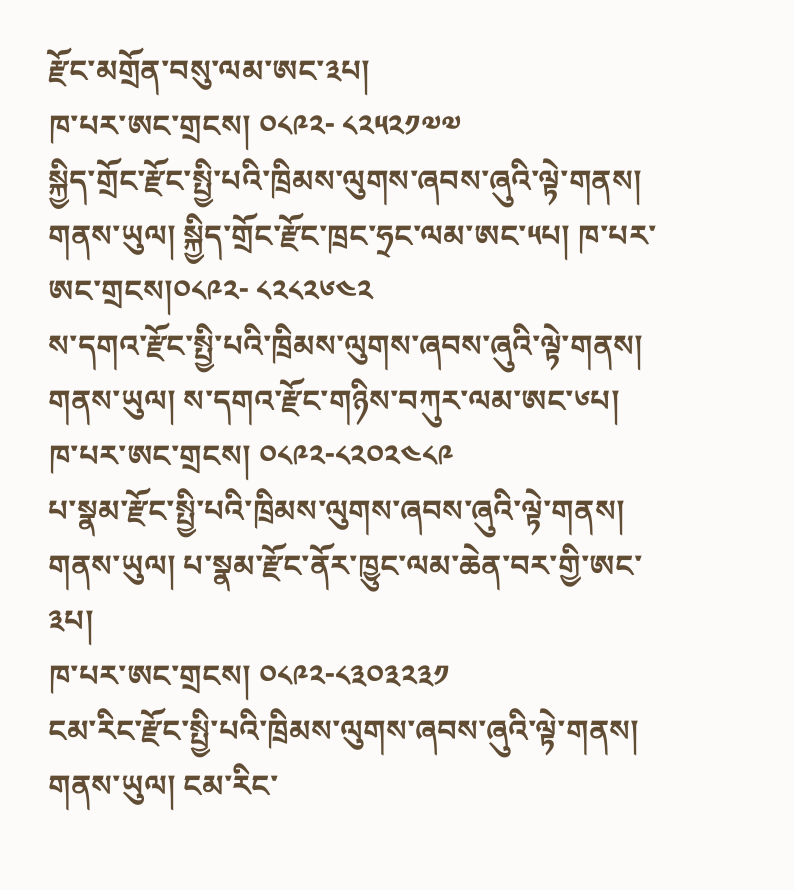རྫོང་མགྲོན་བསུ་ལམ་ཨང་༣པ།
ཁ་པར་ཨང་གྲངས། ༠༨༩༢- ༨༢༥༢༡༧༧
སྐྱིད་གྲོང་རྫོང་སྤྱི་པའི་ཁྲིམས་ལུགས་ཞབས་ཞུའི་ལྟེ་གནས།
གནས་ཡུལ། སྐྱིད་གྲོང་རྫོང་ཁྲང་ཧྲང་ལམ་ཨང་༥པ། ཁ་པར་ཨང་གྲངས།༠༨༩༢- ༨༢༨༢༦༤༢
ས་དགའ་རྫོང་སྤྱི་པའི་ཁྲིམས་ལུགས་ཞབས་ཞུའི་ལྟེ་གནས།
གནས་ཡུལ། ས་དགའ་རྫོང་གཉིས་བཀུར་ལམ་ཨང་༦པ།
ཁ་པར་ཨང་གྲངས། ༠༨༩༢-༨༢༠༢༤༨༩
པ་སྣམ་རྫོང་སྤྱི་པའི་ཁྲིམས་ལུགས་ཞབས་ཞུའི་ལྟེ་གནས།
གནས་ཡུལ། པ་སྣམ་རྫོང་ནོར་ཁྱུང་ལམ་ཆེན་བར་གྱི་ཨང་༣པ།
ཁ་པར་ཨང་གྲངས། ༠༨༩༢-༨༣༠༣༢༣༡
ངམ་རིང་རྫོང་སྤྱི་པའི་ཁྲིམས་ལུགས་ཞབས་ཞུའི་ལྟེ་གནས།
གནས་ཡུལ། ངམ་རིང་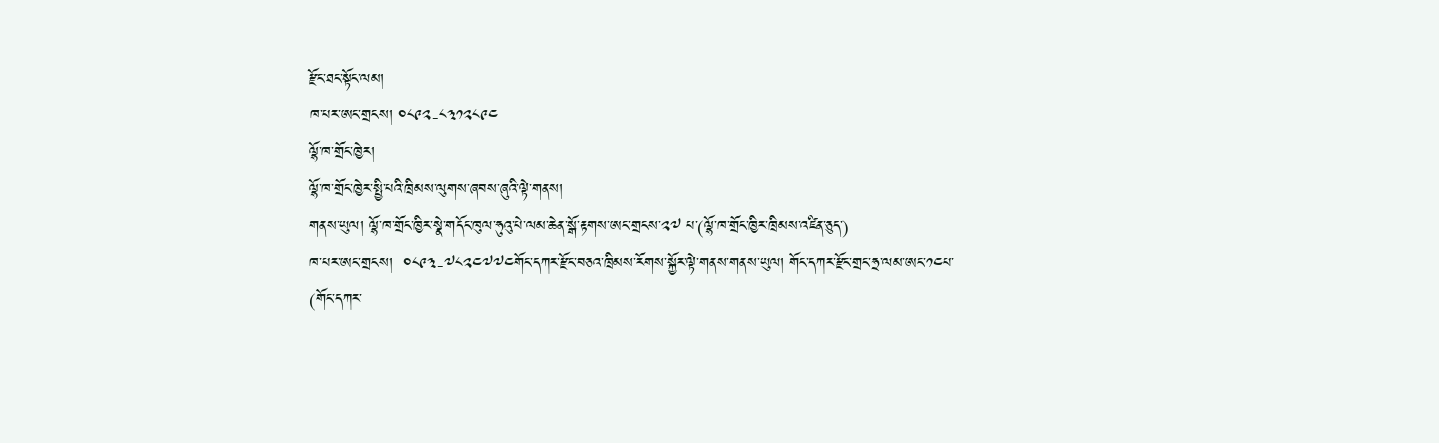རྫོང་ཐང་སྟོང་ལམ།
ཁ་པར་ཨང་གྲངས། ༠༨༩༢-༨༣༡༢༨༩༤
ལྷོ་ཁ་གྲོང་ཁྱེར།
ལྷོ་ཁ་གྲོང་ཁྱེར་སྤྱི་པའི་ཁྲིམས་ལུགས་ཞབས་ཞུའི་ལྟེ་གནས།
གནས་ཡུལ། ལྷོ་ཁ་གྲོང་ཁྱིར་སྣེ་གདོང་ཁུལ་ཧུའུ་པེ་ལམ་ཆེན་སྒོ་རྟགས་ཨང་གྲངས་༢༧ པ་(ལྷོ་ཁ་གྲོང་ཁྱིར་ཁྲིམས་འཛིན་ཅུད་)
ཁ་པར་ཨང་གྲངས།  ༠༨༩༣-༧༨༢༤༧༧༤གོང་དཀར་རྫོང་བཅའ་ཁྲིམས་རོགས་སྐྱོར་ལྟེ་གནས་གནས་ཡུལ། གོང་དཀར་རྫོང་གྲང་ཧྲ་ལམ་ཨང་༡༤པ་ (གོང་དཀར་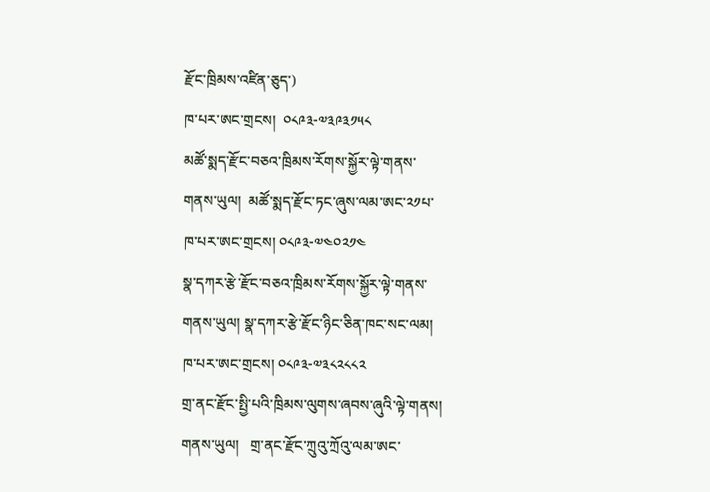རྫོང་ཁྲིམས་འཛིན་ཅུད་)
ཁ་པར་ཨང་གྲངས།  ༠༨༩༣-༧༣༩༣༡༥༨
མཚོ་སྨད་རྫོང་བཅའ་ཁྲིམས་རོགས་སྐྱོར་ལྟེ་གནས་
གནས་ཡུལ།  མཚོ་སྨད་རྫོང་ཏང་ཞུས་ལམ་ཨང་༢༡པ་
ཁ་པར་ཨང་གྲངས། ༠༨༩༣-༧༤༠༢༡༤
སྣ་དཀར་རྩེ་རྫོང་བཅའ་ཁྲིམས་རོགས་སྐྱོར་ལྟེ་གནས་
གནས་ཡུལ། སྣ་དཀར་རྩེ་རྫོང་ཉིང་ཅིན་ཁང་སང་ལམ།
ཁ་པར་ཨང་གྲངས། ༠༨༩༣-༧༣༨༢༨༨༢
གྲ་ནང་རྫོང་སྤྱི་པའི་ཁྲིམས་ལུགས་ཞབས་ཞུའི་ལྟེ་གནས།
གནས་ཡུལ།   གྲ་ནང་རྫོང་ཀྲུའུ་ཀྲོའུ་ལམ་ཨང་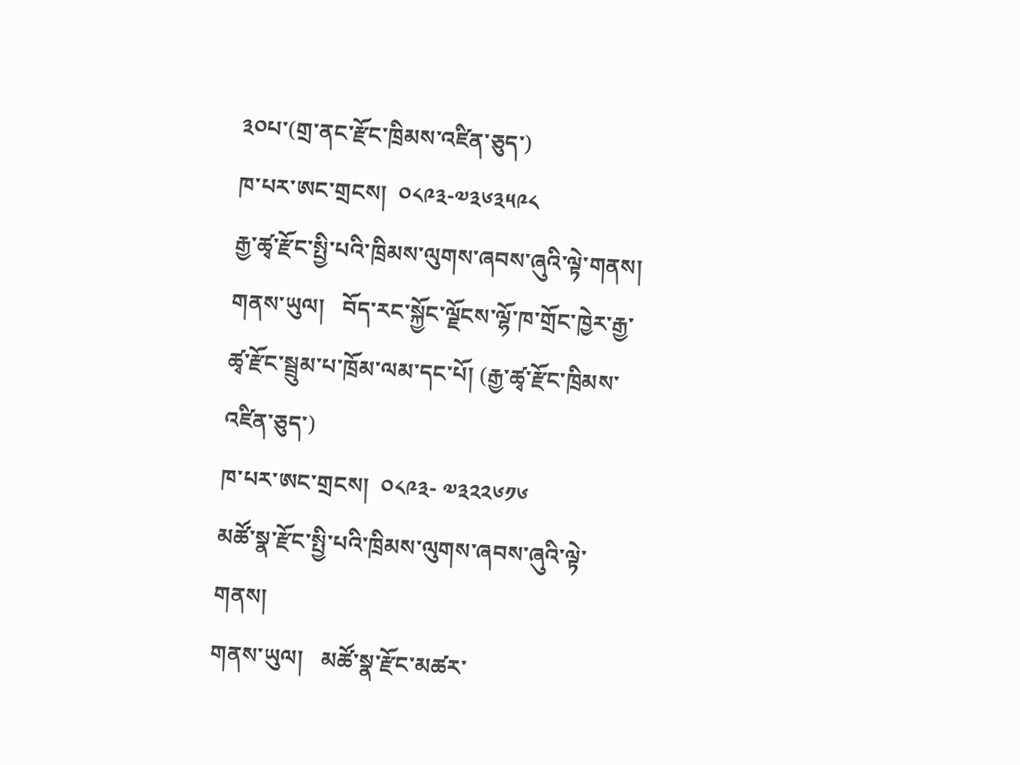༣༠པ་(གྲ་ནང་རྫོང་ཁྲིམས་འཛིན་ཅུད་)
ཁ་པར་ཨང་གྲངས།  ༠༨༩༣-༧༣༦༣༥༩༨
རྒྱ་ཚྭ་རྫོང་སྤྱི་པའི་ཁྲིམས་ལུགས་ཞབས་ཞུའི་ལྟེ་གནས།
གནས་ཡུལ།   བོད་རང་སྐྱོང་ལྗོངས་ལྷོ་ཁ་གྲོང་ཁྱེར་རྒྱ་ཚྭ་རྫོང་སྦྲུམ་པ་ཁྲོམ་ལམ་དང་པོ། (རྒྱ་ཚྭ་རྫོང་ཁྲིམས་འཛིན་ཅུད་)
ཁ་པར་ཨང་གྲངས།  ༠༨༩༣- ༧༣༢༢༦༡༦
མཚོ་སྣ་རྫོང་སྤྱི་པའི་ཁྲིམས་ལུགས་ཞབས་ཞུའི་ལྟེ་གནས།
གནས་ཡུལ།   མཚོ་སྣ་རྫོང་མཚར་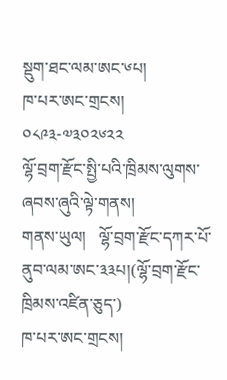སྡུག་ཐང་ལམ་ཨང་༦པ།
ཁ་པར་ཨང་གྲངས། ༠༨༩༣-༧༣༠༢༦༢༢
ལྷོ་བྲག་རྫོང་སྤྱི་པའི་ཁྲིམས་ལུགས་ཞབས་ཞུའི་ལྟེ་གནས།
གནས་ཡུལ།   ལྷོ་བྲག་རྫོང་དཀར་པོ་ནུབ་ལམ་ཨང་༣༣པ།(ལྷོ་བྲག་རྫོང་ཁྲིམས་འཛིན་ཅུད་)
ཁ་པར་ཨང་གྲངས།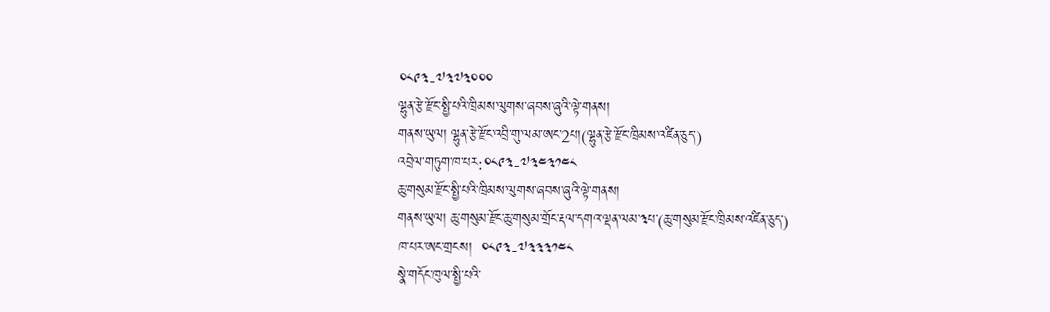༠༨༩༣-༧༣༧༣༠༠༠
ལྷུན་རྩེ་རྫོང་སྤྱི་པའི་ཁྲིམས་ལུགས་ཞབས་ཞུའི་ལྟེ་གནས།
གནས་ཡུལ། ལྷུན་རྩེ་རྫོང་འབྲི་གུ་ལམ་ཨང་2པ།(ལྷུན་རྩེ་རྫོང་ཁྲིམས་འཛིན་ཅུད་)
འབྲེལ་གཏུག་ཁ་པར:༠༨༩༣-༧༣༤༣༡༤༨
ཆུ་གསུམ་རྫོང་སྤྱི་པའི་ཁྲིམས་ལུགས་ཞབས་ཞུའི་ལྟེ་གནས།
གནས་ཡུལ། ཆུ་གསུམ་རྫོང་ཆུ་གསུམ་གྲོང་རྡལ་དགའ་ལྡན་ལམ་༣པ་(ཆུ་གསུམ་རྫོང་ཁྲིམས་འཛིན་ཅུད་)
ཁ་པར་ཨང་གྲངས།  ༠༨༩༣-༧༣༣༣༡༤༨
སྣེ་གདོང་ཁུལ་སྤྱི་པའི་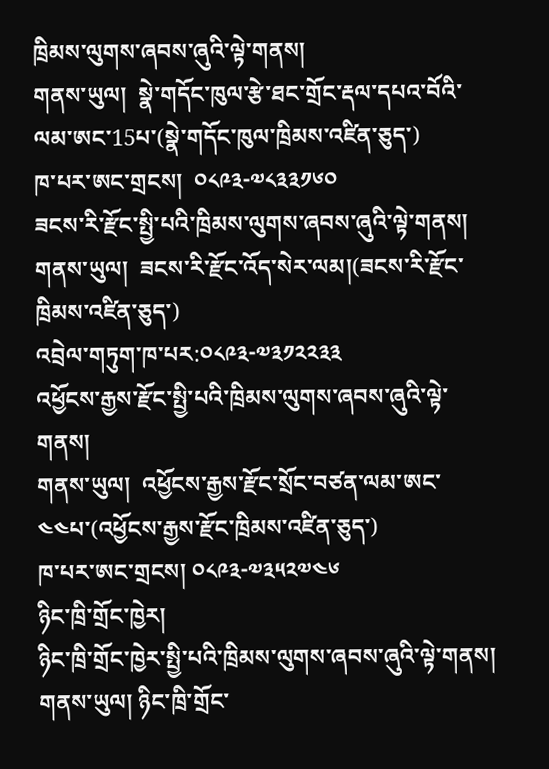ཁྲིམས་ལུགས་ཞབས་ཞུའི་ལྟེ་གནས།
གནས་ཡུལ།  སྣེ་གདོང་ཁུལ་རྩེ་ཐང་གྲོང་རྡལ་དཔའ་བོའི་ལམ་ཨང་15པ་(སྣེ་གདོང་ཁུལ་ཁྲིམས་འཛིན་ཅུད་)
ཁ་པར་ཨང་གྲངས།  ༠༨༩༣-༧༨༣༣༡༦༠
ཟངས་རི་རྫོང་སྤྱི་པའི་ཁྲིམས་ལུགས་ཞབས་ཞུའི་ལྟེ་གནས།
གནས་ཡུལ།  ཟངས་རི་རྫོང་འོད་སེར་ལམ།(ཟངས་རི་རྫོང་ཁྲིམས་འཛིན་ཅུད་)
འབྲེལ་གཏུག་ཁ་པར:༠༨༩༣-༧༣༡༢༢༣༣
འཕྱོངས་རྒྱས་རྫོང་སྤྱི་པའི་ཁྲིམས་ལུགས་ཞབས་ཞུའི་ལྟེ་གནས།
གནས་ཡུལ།  འཕྱོངས་རྒྱས་རྫོང་སྲོང་བཙན་ལམ་ཨང་༤༤པ་(འཕྱོངས་རྒྱས་རྫོང་ཁྲིམས་འཛིན་ཅུད་)
ཁ་པར་ཨང་གྲངས། ༠༨༩༣-༧༣༥༢༧༤༦
ཉིང་ཁྲི་གྲོང་ཁྱེར།
ཉིང་ཁྲི་གྲོང་ཁྱེར་སྤྱི་པའི་ཁྲིམས་ལུགས་ཞབས་ཞུའི་ལྟེ་གནས།
གནས་ཡུལ། ཉིང་ཁྲི་གྲོང་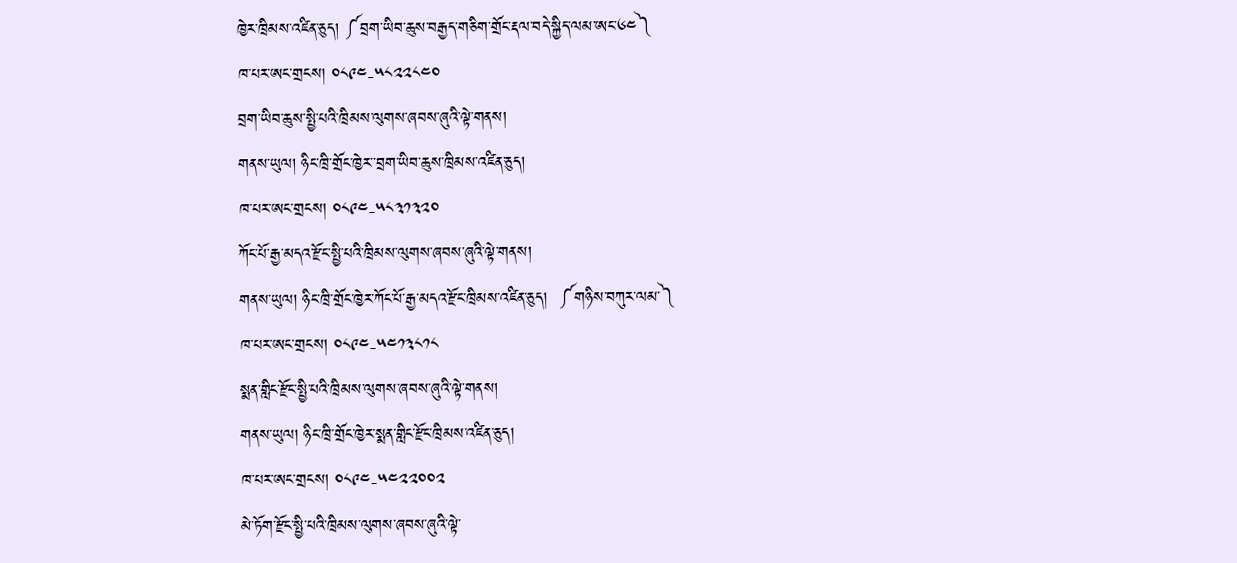ཁྱེར་ཁྲིམས་འཛིན་ཅུད། ༼བྲག་ཡིབ་ཆུས་བརྒྱད་གཅིག་གྲོང་རྡལ་བདེ་སྐྱིད་ལམ་ཨང་༦༤༽
ཁ་པར་ཨང་གྲངས། ༠༨༩༤-༥༨༢༢༨༤༠
བྲག་ཡིབ་ཆུས་སྤྱི་པའི་ཁྲིམས་ལུགས་ཞབས་ཞུའི་ལྟེ་གནས།
གནས་ཡུལ། ཉིང་ཁྲི་གྲོང་ཁྱེར་་བྲག་ཡིབ་ཆུས་ཁྲིམས་འཛིན་ཅུད།
ཁ་པར་ཨང་གྲངས། ༠༨༩༤-༥༨༣༡༣༢༠
ཀོང་པོ་རྒྱ་མདའ་རྫོང་སྤྱི་པའི་ཁྲིམས་ལུགས་ཞབས་ཞུའི་ལྟེ་གནས།
གནས་ཡུལ། ཉིང་ཁྲི་གྲོང་ཁྱེར་ཀོང་པོ་རྒྱ་མདའ་རྫོང་ཁྲིམས་འཛིན་ཅུད།  ༼གཉིས་བཀུར་ལམ་༽
ཁ་པར་ཨང་གྲངས། ༠༨༩༤-༥༤༡༣༨༡༨
སྨན་གླིང་རྫོང་སྤྱི་པའི་ཁྲིམས་ལུགས་ཞབས་ཞུའི་ལྟེ་གནས།
གནས་ཡུལ། ཉིང་ཁྲི་གྲོང་ཁྱེར་སྨན་གླིང་རྫོང་ཁྲིམས་འཛིན་ཅུད།
ཁ་པར་ཨང་གྲངས། ༠༨༩༤-༥༤༢༢༠༠༢
མེ་ཏོག་རྫོང་སྤྱི་པའི་ཁྲིམས་ལུགས་ཞབས་ཞུའི་ལྟེ་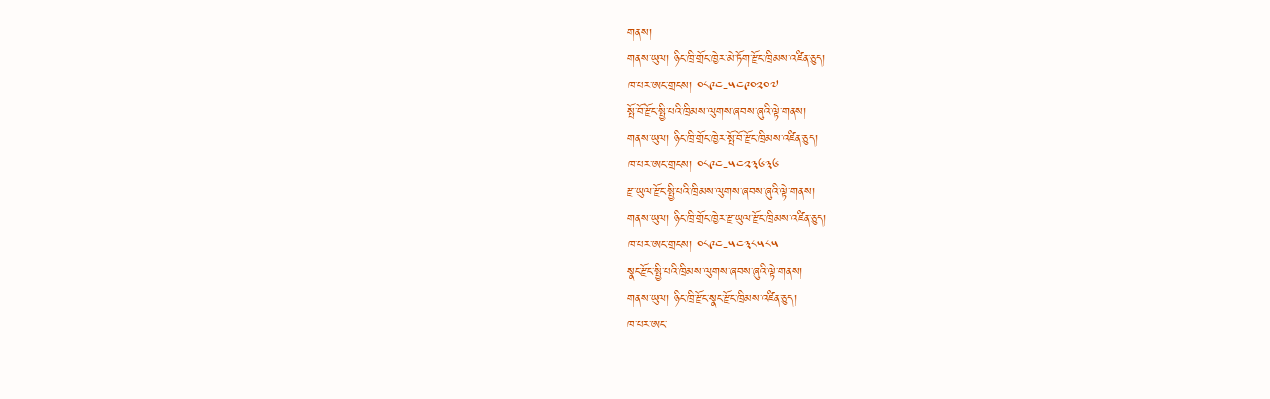གནས།
གནས་ཡུལ། ཉིང་ཁྲི་གྲོང་ཁྱེར་མེ་ཏོག་རྫོང་ཁྲིམས་འཛིན་ཅུད།
ཁ་པར་ཨང་གྲངས། ༠༨༩༤-༥༤༩༠༢༠༧
སྤོ་བོ་རྫོང་སྤྱི་པའི་ཁྲིམས་ལུགས་ཞབས་ཞུའི་ལྟེ་གནས།
གནས་ཡུལ། ཉིང་ཁྲི་གྲོང་ཁྱེར་སྤོ་བོ་རྫོང་ཁྲིམས་འཛིན་ཅུད།
ཁ་པར་ཨང་གྲངས། ༠༨༩༤-༥༤༢༣༦༣༦
རྫ་ཡུལ་རྫོང་སྤྱི་པའི་ཁྲིམས་ལུགས་ཞབས་ཞུའི་ལྟེ་གནས།
གནས་ཡུལ། ཉིང་ཁྲི་གྲོང་ཁྱེར་རྫ་ཡུལ་རྫོང་ཁྲིམས་འཛིན་ཅུད།
ཁ་པར་ཨང་གྲངས། ༠༨༩༤-༥༤༣༨༥༨༥
སྣང་རྫོང་སྤྱི་པའི་ཁྲིམས་ལུགས་ཞབས་ཞུའི་ལྟེ་གནས།
གནས་ཡུལ། ཉིང་ཁྲི་རྫོང་སྣང་རྫོང་ཁྲིམས་འཛིན་ཅུད།
ཁ་པར་ཨང་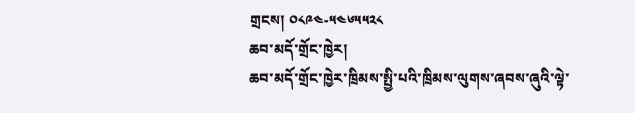གྲངས། ༠༨༩༤-༥༤༦༥༥༢༨
ཆབ་མདོ་གྲོང་ཁྱེར།
ཆབ་མདོ་གྲོང་ཁྱེར་ཁྲིམས་སྤྱི་པའི་ཁྲིམས་ལུགས་ཞབས་ཞུའི་ལྟེ་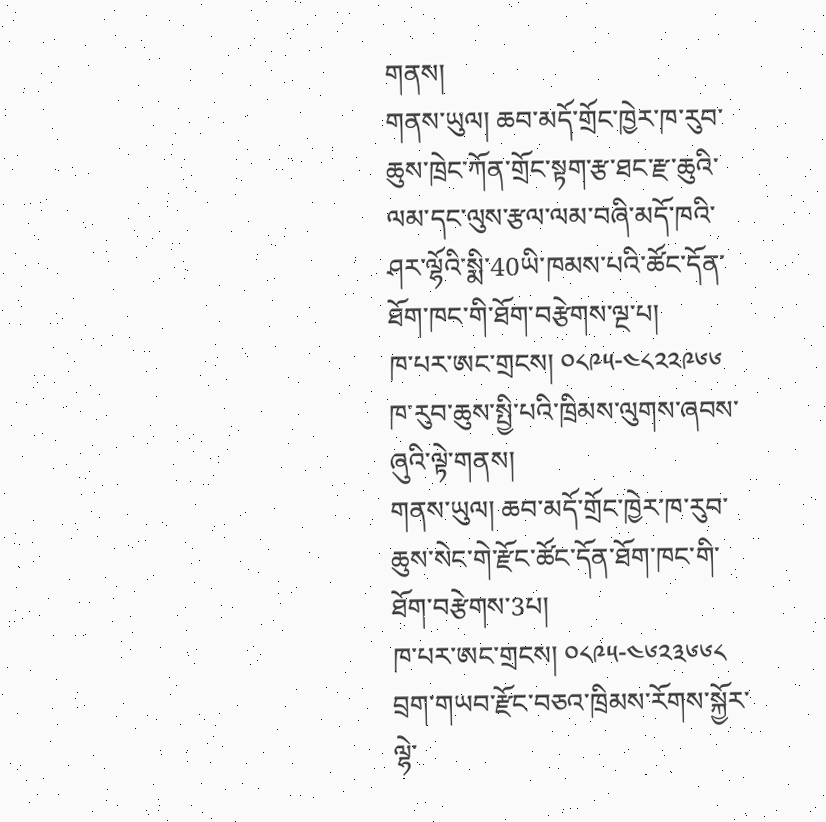གནས།
གནས་ཡུལ། ཆབ་མདོ་གྲོང་ཁྱེར་ཁ་རུབ་ཆུས་ཁྲེང་ཀོན་གྲོང་སྟག་རྩ་ཐང་རྫ་ཆུའི་ལམ་དང་ལུས་རྩལ་ལམ་བཞི་མདོ་ཁའི་ཤར་ལྷོའི་སྨི་40ཡི་ཁམས་པའི་ཚོང་དོན་ཐོག་ཁང་གི་ཐོག་བརྩེགས་ལྔ་པ།
ཁ་པར་ཨང་གྲངས། ༠༨༩༥-༤༨༢༢༩༦༦
ཁ་རུབ་ཆུས་སྤྱི་པའི་ཁྲིམས་ལུགས་ཞབས་ཞུའི་ལྟེ་གནས།
གནས་ཡུལ། ཆབ་མདོ་གྲོང་ཁྱེར་ཁ་རུབ་ཆུས་སེང་གེ་རྫོང་ཚོང་དོན་ཐོག་ཁང་གི་ཐོག་བརྩེགས་3པ།
ཁ་པར་ཨང་གྲངས། ༠༨༩༥-༤༦༢༣༦༦༨
བྲག་གཡབ་རྫོང་བཅའ་ཁྲིམས་རོགས་སྐྱོར་ལྷེ་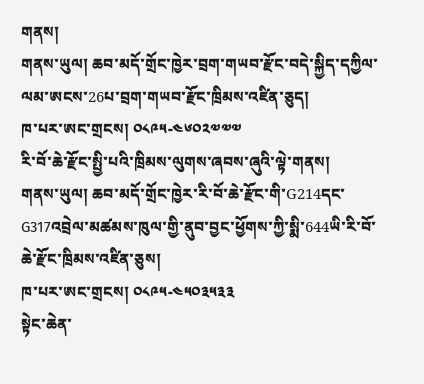གནས།
གནས་ཡུལ། ཆབ་མདོ་གྲོང་ཁྱེར་བྲག་གཡབ་རྫོང་བདེ་སྐྱིད་དཀྱིལ་ལམ་ཨངས་26པ་བྲག་གཡབ་རྫོང་ཁྲིམས་འཛིན་ཅུད།
ཁ་པར་ཨང་གྲངས། ༠༨༩༥-༤༦༠༢༧༧༧
རི་བོ་ཆེ་རྫོང་སྤྱི་པའི་ཁྲིམས་ལུགས་ཞབས་ཞུའི་ལྟེ་གནས།
གནས་ཡུལ། ཆབ་མདོ་གྲོང་ཁྱེར་རི་བོ་ཆེ་རྫོང་གི་G214དང་G317འབྲེལ་མཚམས་ཁུལ་གྱི་ནུབ་བྱང་ཕྱོགས་ཀྱི་སྨི་644ཡི་རི་བོ་ཆེ་རྫོང་ཁྲིམས་འཛིན་ཅུས།
ཁ་པར་ཨང་གྲངས། ༠༨༩༥-༤༥༠༣༥༣༣
སྟེང་ཆེན་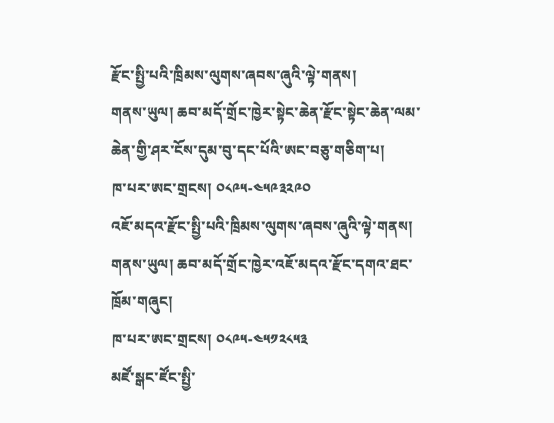རྫོང་སྤྱི་པའི་ཁྲིམས་ལུགས་ཞབས་ཞུའི་ལྟེ་གནས།
གནས་ཡུལ། ཆབ་མདོ་གྲོང་ཁྱེར་སྟེང་ཆེན་རྫོང་སྟེང་ཆེན་ལམ་ཆེན་གྱི་ཤར་ངོས་དུམ་བུ་དང་པོའི་ཨང་བཅུ་གཅིག་པ།
ཁ་པར་ཨང་གྲངས། ༠༨༩༥-༤༥༩༣༢༩༠
འཇོ་མདའ་རྫོང་སྤྱི་པའི་ཁྲིམས་ལུགས་ཞབས་ཞུའི་ལྟེ་གནས།
གནས་ཡུལ། ཆབ་མདོ་གྲོང་ཁྱེར་འཇོ་མདའ་རྫོང་དགའ་ཐང་ཁྲོམ་གཞུང།
ཁ་པར་ཨང་གྲངས། ༠༨༩༥-༤༥༡༢༨༥༣
མཛོ་སྒང་ཛོང་སྤྱི་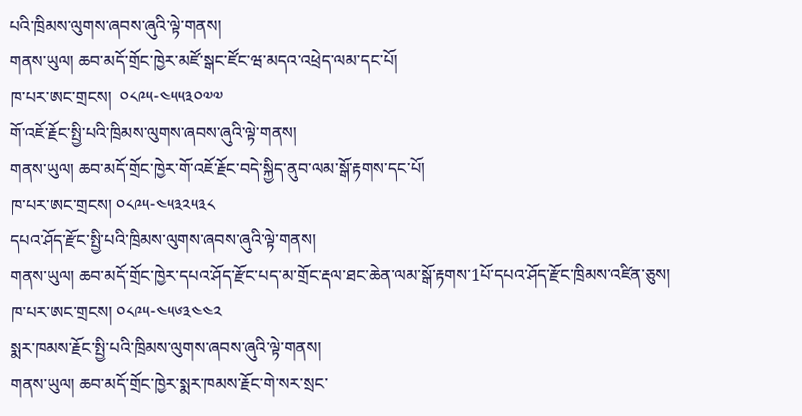པའི་ཁྲིམས་ལུགས་ཞབས་ཞུའི་ལྟེ་གནས།
གནས་ཡུལ། ཆབ་མདོ་གྲོང་ཁྱེར་མཛོ་སྒང་ཛོང་ཝ་མདའ་འཕྲེད་ལམ་དང་པོ།
ཁ་པར་ཨང་གྲངས།  ༠༨༩༥-༤༥༥༣༠༧༧
གོ་འཇོ་རྗོང་སྤྱི་པའི་ཁྲིམས་ལུགས་ཞབས་ཞུའི་ལྟེ་གནས།
གནས་ཡུལ། ཆབ་མདོ་གྲོང་ཁྱེར་གོ་འཇོ་རྗོང་བདེ་སྐྱིད་ནུབ་ལམ་སྒོ་རྟགས་དང་པོ།
ཁ་པར་ཨང་གྲངས། ༠༨༩༥-༤༥༣༢༥༣༨
དཔའ་ཤོད་རྫོང་སྤྱི་པའི་ཁྲིམས་ལུགས་ཞབས་ཞུའི་ལྟེ་གནས།
གནས་ཡུལ། ཆབ་མདོ་གྲོང་ཁྱེར་དཔའ་ཤོད་རྫོང་པད་མ་གྲོང་རྡལ་ཐང་ཆེན་ལམ་སྒོ་རྟགས་1པོ་དཔའ་ཤོད་རྫོང་ཁྲིམས་འཛིན་ཅུས།
ཁ་པར་ཨང་གྲངས། ༠༨༩༥-༤༥༦༣༤༤༢
སྨར་ཁམས་རྗོང་སྤྱི་པའི་ཁྲིམས་ལུགས་ཞབས་ཞུའི་ལྟེ་གནས།
གནས་ཡུལ། ཆབ་མདོ་གྲོང་ཁྱེར་སྨར་ཁམས་རྗོང་གེ་སར་སྲང་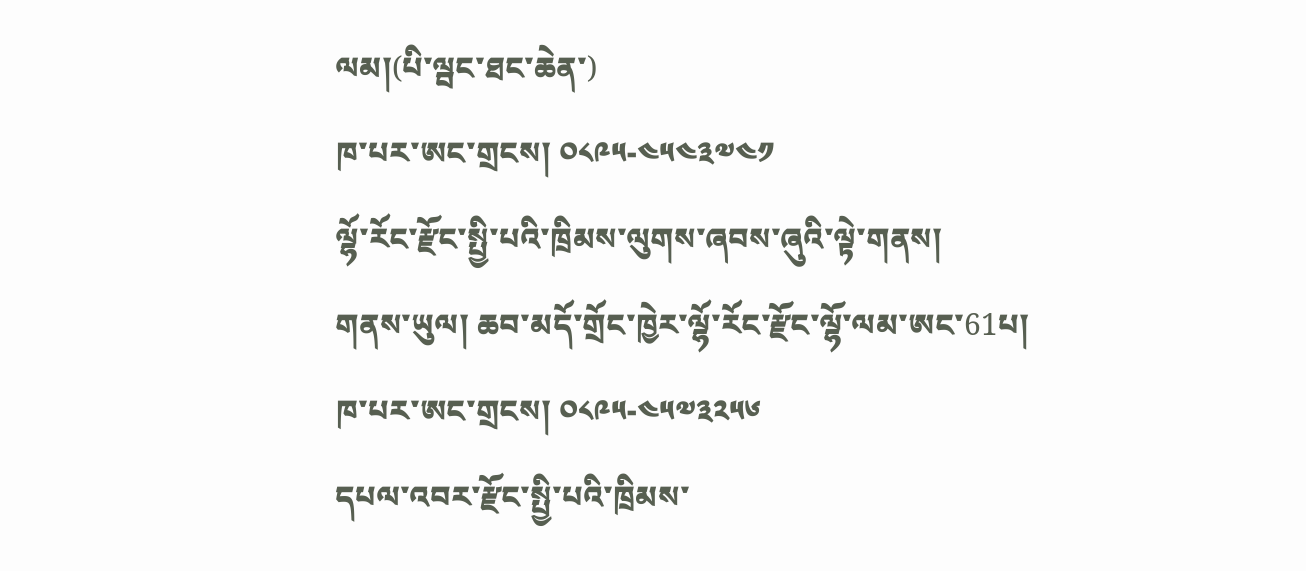ལམ།(པི་ལྦང་ཐང་ཆེན་)
ཁ་པར་ཨང་གྲངས། ༠༨༩༥-༤༥༤༣༧༤༡
ལྷོ་རོང་རྫོང་སྤྱི་པའི་ཁྲིམས་ལུགས་ཞབས་ཞུའི་ལྟེ་གནས།
གནས་ཡུལ། ཆབ་མདོ་གྲོང་ཁྱེར་ལྷོ་རོང་རྫོང་ལྷོ་ལམ་ཨང་61པ།
ཁ་པར་ཨང་གྲངས། ༠༨༩༥-༤༥༧༣༢༥༦
དཔལ་འབར་རྫོང་སྤྱི་པའི་ཁྲིམས་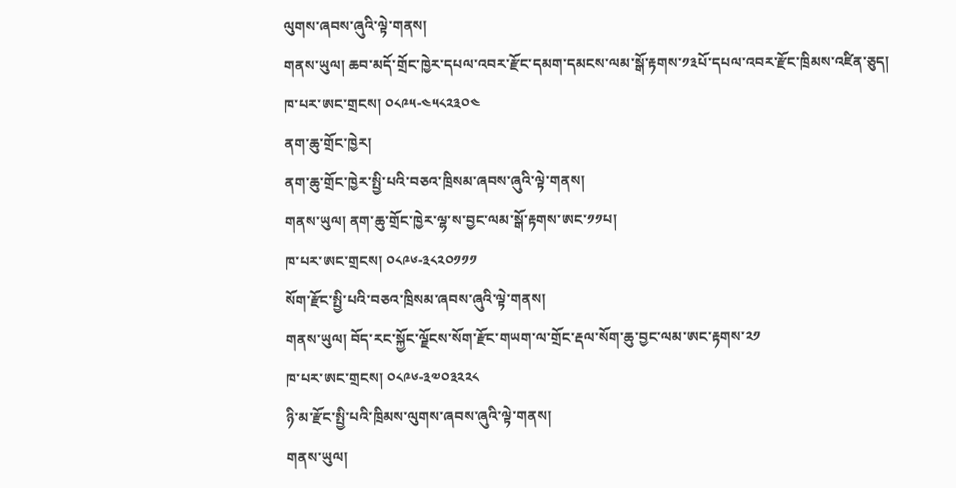ལུགས་ཞབས་ཞུའི་ལྟེ་གནས།
གནས་ཡུལ། ཆབ་མདོ་གྲོང་ཁྱེར་དཔལ་འབར་རྫོང་དམག་དམངས་ལམ་སྒོ་རྟགས་༡༣པོ་དཔལ་འབར་རྫོང་ཁྲིམས་འཛིན་ཅུད།
ཁ་པར་ཨང་གྲངས། ༠༨༩༥-༤༥༨༢༣༠༤
ནག་ཆུ་གྲོང་ཁྱེར།
ནག་ཆུ་གྲོང་ཁྱེར་སྤྱི་པའི་བཅའ་ཁྲིསམ་ཞབས་ཞུའི་ལྟེ་གནས།
གནས་ཡུལ། ནག་ཆུ་གྲོང་ཁྱེར་ལྷ་ས་བྱང་ལམ་སྒོ་རྟགས་ཨང་༡༡པ།
ཁ་པར་ཨང་གྲངས། ༠༨༩༦-༣༨༢༠༡༡༡
སོག་རྫོང་སྤྱི་པའི་བཅའ་ཁྲིསམ་ཞབས་ཞུའི་ལྟེ་གནས།
གནས་ཡུལ། བོད་རང་སྐྱོང་ལྗོངས་སོག་རྫོང་གཡག་ལ་གྲོང་རྡལ་སོག་ཆུ་བྱང་ལམ་ཨང་རྟགས་༢༡
ཁ་པར་ཨང་གྲངས། ༠༨༩༦-༣༧༠༣༢༢༨
ཉི་མ་རྫོང་སྤྱི་པའི་ཁྲིམས་ལུགས་ཞབས་ཞུའི་ལྟེ་གནས།
གནས་ཡུལ།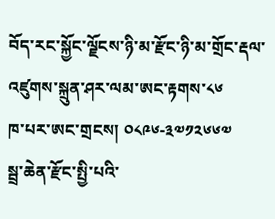བོད་རང་སྐྱོང་ལྗོངས་ཉི་མ་རྫོང་ཉི་མ་གྲོང་རྡལ་འཛུགས་སྐྲུན་ཤར་ལམ་ཨང་རྟགས་༨༦
ཁ་པར་ཨང་གྲངས། ༠༨༩༦-༣༧༡༢༦༦༧
སྦྲ་ཆེན་རྫོང་སྤྱི་པའི་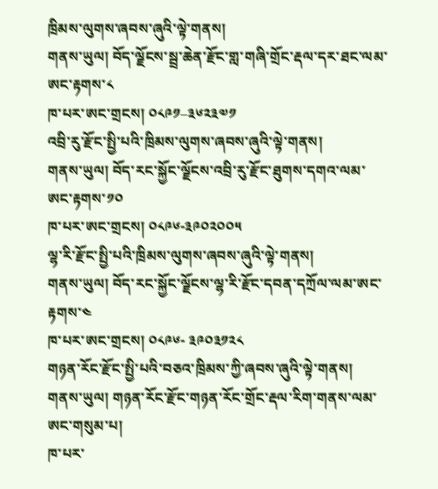ཁྲིམས་ལུགས་ཞབས་ཞུའི་ལྟེ་གནས།
གནས་ཡུལ། བོད་ལྗོངས་སྦྲ་ཆེན་རྫོང་གླ་གཞི་གྲོང་རྡལ་དར་ཐང་ལམ་ཨང་རྟགས་༨
ཁ་པར་ཨང་གྲངས། ༠༨༩༡–༣༦༢༣༧༡
འབྲི་རུ་རྫོང་སྤྱི་པའི་ཁྲིམས་ལུགས་ཞབས་ཞུའི་ལྟེ་གནས།
གནས་ཡུལ། བོད་རང་སྐྱོང་ལྗོངས་འབྲི་རུ་རྫོང་ཐུགས་དགའ་ལམ་ཨང་རྟགས་༡༠
ཁ་པར་ཨང་གྲངས། ༠༨༩༦-༣༩༠༢༠༠༥
ལྷ་རི་རྫོང་སྤྱི་པའི་ཁྲིམས་ལུགས་ཞབས་ཞུའི་ལྟེ་གནས།
གནས་ཡུལ། བོད་རང་སྐྱོང་ལྗོངས་ལྷ་རི་རྫོང་དབན་དཀྲོལ་ལམ་ཨང་རྟགས་༤
ཁ་པར་ཨང་གྲངས། ༠༨༩༦- ༣༩༠༣༡༢༨
གཉན་རོང་རྫོང་སྤྱི་པའི་བཅའ་ཁྲིམས་ཀྱི་ཞབས་ཞུའི་ལྟེ་གནས།
གནས་ཡུལ། གཉན་རོང་རྫོང་གཉན་རོང་གྲོང་རྡལ་རིག་གནས་ལམ་ཨང་གསུམ་པ།
ཁ་པར་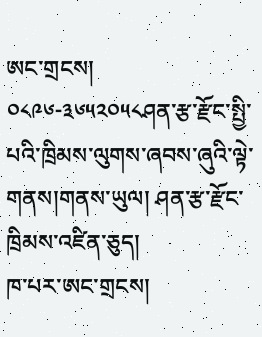ཨང་གྲངས། ༠༨༩༦-༣༦༥༢༠༥༨ཤན་རྩ་རྫོང་སྤྱི་པའི་ཁྲིམས་ལུགས་ཞབས་ཞུའི་ལྟེ་གནས།གནས་ཡུལ། ཤན་རྩ་རྫོང་ཁྲིམས་འཛིན་ཅུད།
ཁ་པར་ཨང་གྲངས།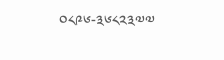༠༨༩༦-༣༦༨༢༣༧༧